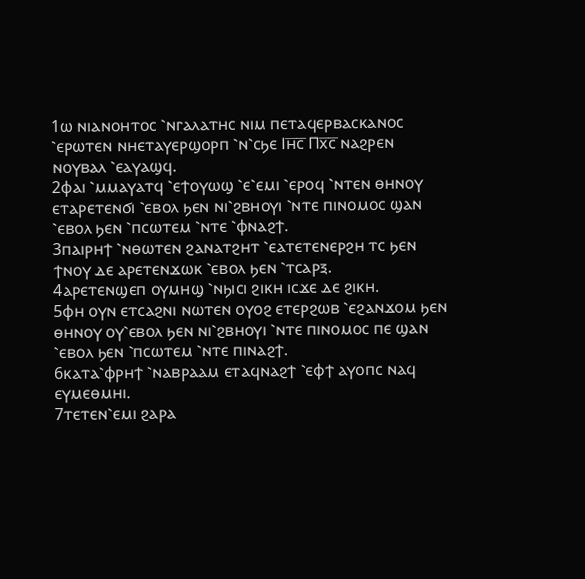1ⲱ ⲛⲓⲁⲛⲟⲏⲧⲟⲥ ⳿ⲛⲅⲁⲗⲁⲧⲏⲥ ⲛⲓⲙ ⲡⲉⲧⲁϥⲉⲣⲃⲁⲥⲕⲁⲛⲟⲥ ⳿ⲉⲣⲱⲧⲉⲛ ⲛⲏⲉⲧⲁⲩⲉⲣϣⲟⲣⲡ ⳿ⲛ⳿ⲥϧⲉ Ⲓⲏ̅ⲥ̅ Ⲡⲭ̅ⲥ̅ ⲛⲁϩⲣⲉⲛ ⲛⲟⲩⲃⲁⲗ ⳿ⲉⲁⲩⲁϣϥ.
2ⲫⲁⲓ ⳿ⲙⲙⲁⲩⲁⲧϥ ⳿ⲉϯⲟⲩⲱϣ ⳿ⲉ⳿ⲉⲙⲓ ⳿ⲉⲣⲟϥ ⳿ⲛⲧⲉⲛ ⲑⲏⲛⲟⲩ ⲉⲧⲁⲣⲉⲧⲉⲛϭⲓ ⳿ⲉⲃⲟⲗ ϧⲉⲛ ⲛⲓ⳿ϩⲃⲏⲟⲩⲓ ⳿ⲛⲧⲉ ⲡⲓⲛⲟⲙⲟⲥ ϣⲁⲛ ⳿ⲉⲃⲟⲗ ϧⲉⲛ ⳿ⲡⲥⲱⲧⲉⲙ ⳿ⲛⲧⲉ ⳿ⲫⲛⲁϩϯ.
3ⲡⲁⲓⲣⲏϯ ⳿ⲛⲑⲱⲧⲉⲛ ϩⲁⲛⲁⲧϩⲏⲧ ⳿ⲉⲁⲧⲉⲧⲉⲛⲉⲣϩⲏ ⲧⲥ ϧⲉⲛ ϯⲛⲟⲩ ⲇⲉ ⲁⲣⲉⲧⲉⲛϫⲱⲕ ⳿ⲉⲃⲟⲗ ϧⲉⲛ ⳿ⲧⲥⲁⲣⲝ.
4ⲁⲣⲉⲧⲉⲛϣⲉⲡ ⲟⲩⲙⲏϣ ⳿ⲛϧⲓⲥⲓ ϩⲓⲕⲏ ⲓⲥϫⲉ ⲇⲉ ϩⲓⲕⲏ.
5ⲫⲏ ⲟⲩⲛ ⲉⲧⲥⲁϩⲛⲓ ⲛⲱⲧⲉⲛ ⲟⲩⲟϩ ⲉⲧⲉⲣϩⲱⲃ ⳿ⲉϩⲁⲛϫⲟⲙ ϧⲉⲛ ⲑⲏⲛⲟⲩ ⲟⲩ⳿ⲉⲃⲟⲗ ϧⲉⲛ ⲛⲓ⳿ϩⲃⲏⲟⲩⲓ ⳿ⲛⲧⲉ ⲡⲓⲛⲟⲙⲟⲥ ⲡⲉ ϣⲁⲛ ⳿ⲉⲃⲟⲗ ϧⲉⲛ ⳿ⲡⲥⲱⲧⲉⲙ ⳿ⲛⲧⲉ ⲡⲓⲛⲁϩϯ.
6ⲕⲁⲧⲁ⳿ⲫⲣⲏϯ ⳿ⲛⲁⲃⲣⲁⲁⲙ ⲉⲧⲁϥⲛⲁϩϯ ⳿ⲉⲫϯ ⲁⲩⲟⲡⲥ ⲛⲁϥ ⲉⲩⲙⲉⲑⲙⲏⲓ.
7ⲧⲉⲧⲉⲛ⳿ⲉⲙⲓ ϩⲁⲣⲁ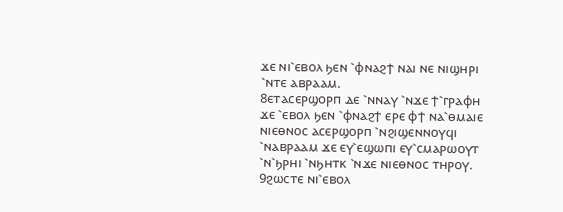ϫⲉ ⲛⲓ⳿ⲉⲃⲟⲗ ϧⲉⲛ ⳿ⲫⲛⲁϩϯ ⲛⲁⲓ ⲛⲉ ⲛⲓϣⲏⲣⲓ ⳿ⲛⲧⲉ ⲁⲃⲣⲁⲁⲙ.
8ⲉⲧⲁⲥⲉⲣϣⲟⲣⲡ ⲇⲉ ⳿ⲛⲛⲁⲩ ⳿ⲛϫⲉ ϯ⳿ⲅⲣⲁⲫⲏ ϫⲉ ⳿ⲉⲃⲟⲗ ϧⲉⲛ ⳿ⲫⲛⲁϩϯ ⲉⲣⲉ ⲫϯ ⲛⲁ⳿ⲑⲙⲁⲓⲉ ⲛⲓⲉⲑⲛⲟⲥ ⲁⲥⲉⲣϣⲟⲣⲡ ⳿ⲛϩⲓϣⲉⲛⲛⲟⲩϥⲓ ⳿ⲛⲁⲃⲣⲁⲁⲙ ϫⲉ ⲉⲩ⳿ⲉϣⲱⲡⲓ ⲉⲩ⳿ⲥⲙⲁⲣⲱⲟⲩⲧ ⳿ⲛ⳿ϧⲣⲏⲓ ⳿ⲛϧⲏⲧⲕ ⳿ⲛϫⲉ ⲛⲓⲉⲑⲛⲟⲥ ⲧⲏⲣⲟⲩ.
9ϩⲱⲥⲧⲉ ⲛⲓ⳿ⲉⲃⲟⲗ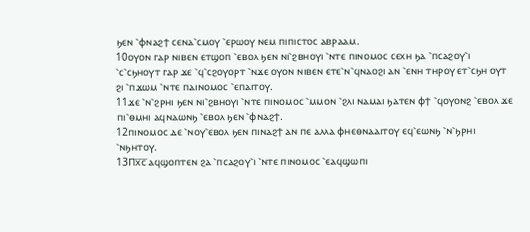ϧⲉⲛ ⳿ⲫⲛⲁϩϯ ⲥⲉⲛⲁ⳿ⲥⲙⲟⲩ ⳿ⲉⲣⲱⲟⲩ ⲛⲉⲙ ⲡⲓⲡⲓⲥⲧⲟⲥ ⲁⲃⲣⲁⲁⲙ.
10ⲟⲩⲟⲛ ⲅⲁⲣ ⲛⲓⲃⲉⲛ ⲉⲧϣⲟⲡ ⳿ⲉⲃⲟⲗ ϧⲉⲛ ⲛⲓ⳿ϩⲃⲏⲟⲩⲓ ⳿ⲛⲧⲉ ⲡⲓⲛⲟⲙⲟⲥ ⲥⲉⲭⲏ ϧⲁ ⳿ⲡⲥⲁϩⲟⲩ⳿ⲓ ⳿ⲥ⳿ⲥϧⲏⲟⲩⲧ ⲅⲁⲣ ϫⲉ ⳿ϥ⳿ⲥϩⲟⲩⲟⲣⲧ ⳿ⲛϫⲉ ⲟⲩⲟⲛ ⲛⲓⲃⲉⲛ ⲉⲧⲉ⳿ⲛ⳿ϥⲛⲁⲟϩⲓ ⲁⲛ ⳿ⲉⲛⲏ ⲧⲏⲣⲟⲩ ⲉⲧ⳿ⲥϧⲏ ⲟⲩⲧ ϩⲓ ⳿ⲡϫⲱⲙ ⳿ⲛⲧⲉ ⲡⲁⲓⲛⲟⲙⲟⲥ ⳿ⲉⲡⲁⲓⲧⲟⲩ.
11ϫⲉ ⳿ⲛ⳿ϩⲣⲏⲓ ϧⲉⲛ ⲛⲓ⳿ϩⲃⲏⲟⲩⲓ ⳿ⲛⲧⲉ ⲡⲓⲛⲟⲙⲟⲥ ⳿ⲙⲙⲟⲛ ⳿ϩⲗⲓ ⲛⲁⲙⲁⲓ ϧⲁⲧⲉⲛ ⲫϯ ⳿ϥⲟⲩⲟⲛϩ ⳿ⲉⲃⲟⲗ ϫⲉ ⲡⲓ⳿ⲑⲙⲏⲓ ⲁϥⲛⲁⲱⲛϧ ⳿ⲉⲃⲟⲗ ϧⲉⲛ ⳿ⲫⲛⲁϩϯ.
12ⲡⲓⲛⲟⲙⲟⲥ ⲇⲉ ⳿ⲛⲟⲩ⳿ⲉⲃⲟⲗ ϧⲉⲛ ⲡⲓⲛⲁϩϯ ⲁⲛ ⲡⲉ ⲁⲗⲗⲁ ⲫⲏⲉⲑⲛⲁⲁⲓⲧⲟⲩ ⲉϥ⳿ⲉⲱⲛϧ ⳿ⲛ⳿ϧⲣⲏⲓ ⳿ⲛϧⲏⲧⲟⲩ.
13Ⲡⲭ̅ⲥ̅ ⲁϥϣⲟⲡⲧⲉⲛ ϩⲁ ⳿ⲡⲥⲁϩⲟⲩ⳿ⲓ ⳿ⲛⲧⲉ ⲡⲓⲛⲟⲙⲟⲥ ⳿ⲉⲁϥϣⲱⲡⲓ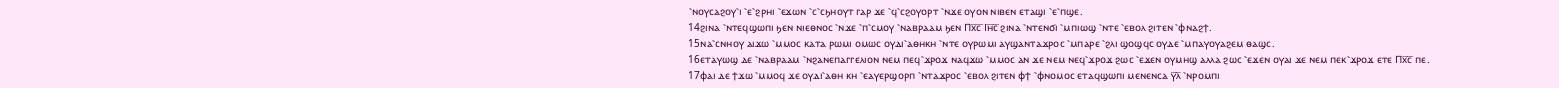⳿ⲛⲟⲩⲥⲁϩⲟⲩ⳿ⲓ ⳿ⲉ⳿ϩⲣⲏⲓ ⳿ⲉϫⲱⲛ ⳿ⲥ⳿ⲥϧⲏⲟⲩⲧ ⲅⲁⲣ ϫⲉ ⳿ϥ⳿ⲥϩⲟⲩⲟⲣⲧ ⳿ⲛϫⲉ ⲟⲩⲟⲛ ⲛⲓⲃⲉⲛ ⲉⲧⲁϣⲓ ⳿ⲉ⳿ⲡϣⲉ.
14ϩⲓⲛⲁ ⳿ⲛⲧⲉϥϣⲱⲡⲓ ϧⲉⲛ ⲛⲓⲉⲑⲛⲟⲥ ⳿ⲛϫⲉ ⳿ⲡ⳿ⲥⲙⲟⲩ ⳿ⲛⲁⲃⲣⲁⲁⲙ ϧⲉⲛ Ⲡⲭ̅ⲥ̅ Ⲓⲏ̅ⲥ̅ ϩⲓⲛⲁ ⳿ⲛⲧⲉⲛϭⲓ ⳿ⲙⲡⲓⲱϣ ⳿ⲛⲧⲉ ⳿ⲉⲃⲟⲗ ϩⲓⲧⲉⲛ ⳿ⲫⲛⲁϩϯ.
15ⲛⲁ⳿ⲥⲛⲏⲟⲩ ⲁⲓϫⲱ ⳿ⲙⲙⲟⲥ ⲕⲁⲧⲁ ⲣⲱⲙⲓ ⲟⲙⲱⲥ ⲟⲩⲇⲓ⳿ⲁⲑⲏⲕⲏ ⳿ⲛⲧⲉ ⲟⲩⲣⲱⲙⲓ ⲁⲩϣⲁⲛⲧⲁϫⲣⲟⲥ ⳿ⲙⲡⲁⲣⲉ ⳿ϩⲗⲓ ϣⲟϣϥⲥ ⲟⲩⲇⲉ ⳿ⲙⲡⲁⲩⲟⲩⲁϩⲉⲙ ⲑⲁϣⲥ.
16ⲉⲧⲁⲩⲱϣ ⲇⲉ ⳿ⲛⲁⲃⲣⲁⲁⲙ ⳿ⲛϩⲁⲛⲉⲡⲁⲅⲅⲉⲗⲓⲟⲛ ⲛⲉⲙ ⲡⲉϥ⳿ϫⲣⲟϫ ⲛⲁϥϫⲱ ⳿ⲙⲙⲟⲥ ⲁⲛ ϫⲉ ⲛⲉⲙ ⲛⲉϥ⳿ϫⲣⲟϫ ϩⲱⲥ ⳿ⲉϫⲉⲛ ⲟⲩⲙⲏϣ ⲁⲗⲗⲁ ϩⲱⲥ ⳿ⲉϫⲉⲛ ⲟⲩⲁⲓ ϫⲉ ⲛⲉⲙ ⲡⲉⲕ⳿ϫⲣⲟϫ ⲉⲧⲉ Ⲡⲭ̅ⲥ̅ ⲡⲉ.
17ⲫⲁⲓ ⲇⲉ ϯϫⲱ ⳿ⲙⲙⲟϥ ϫⲉ ⲟⲩⲇⲓ⳿ⲁⲑⲏ ⲕⲏ ⳿ⲉⲁⲩⲉⲣϣⲟⲣⲡ ⳿ⲛⲧⲁϫⲣⲟⲥ ⳿ⲉⲃⲟⲗ ϩⲓⲧⲉⲛ ⲫϯ ⳿ⲫⲛⲟⲙⲟⲥ ⲉⲧⲁϥϣⲱⲡⲓ ⲙⲉⲛⲉⲛⲥⲁ ⲩ̅ⲗ̅ ⳿ⲛⲣⲟⲙⲡⲓ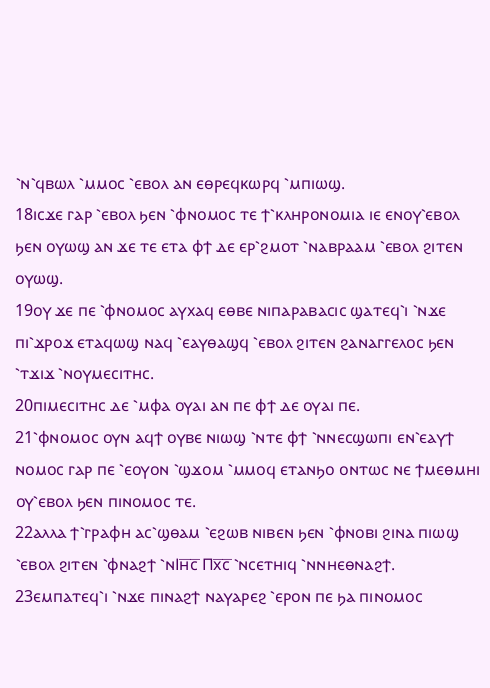⳿ⲛ⳿ϥⲃⲱⲗ ⳿ⲙⲙⲟⲥ ⳿ⲉⲃⲟⲗ ⲁⲛ ⲉⲑⲣⲉϥⲕⲱⲣϥ ⳿ⲙⲡⲓⲱϣ.
18ⲓⲥϫⲉ ⲅⲁⲣ ⳿ⲉⲃⲟⲗ ϧⲉⲛ ⳿ⲫⲛⲟⲙⲟⲥ ⲧⲉ ϯ⳿ⲕⲗⲏⲣⲟⲛⲟⲙⲓⲁ ⲓⲉ ⲉⲛⲟⲩ⳿ⲉⲃⲟⲗ ϧⲉⲛ ⲟⲩⲱϣ ⲁⲛ ϫⲉ ⲧⲉ ⲉⲧⲁ ⲫϯ ⲇⲉ ⲉⲣ⳿ϩⲙⲟⲧ ⳿ⲛⲁⲃⲣⲁⲁⲙ ⳿ⲉⲃⲟⲗ ϩⲓⲧⲉⲛ ⲟⲩⲱϣ.
19ⲟⲩ ϫⲉ ⲡⲉ ⳿ⲫⲛⲟⲙⲟⲥ ⲁⲩⲭⲁϥ ⲉⲑⲃⲉ ⲛⲓⲡⲁⲣⲁⲃⲁⲥⲓⲥ ϣⲁⲧⲉϥ⳿ⲓ ⳿ⲛϫⲉ ⲡⲓ⳿ϫⲣⲟϫ ⲉⲧⲁϥⲱϣ ⲛⲁϥ ⳿ⲉⲁⲩⲑⲁϣϥ ⳿ⲉⲃⲟⲗ ϩⲓⲧⲉⲛ ϩⲁⲛⲁⲅⲅⲉⲗⲟⲥ ϧⲉⲛ ⳿ⲧϫⲓϫ ⳿ⲛⲟⲩⲙⲉⲥⲓⲧⲏⲥ.
20ⲡⲓⲙⲉⲥⲓⲧⲏⲥ ⲇⲉ ⳿ⲙⲫⲁ ⲟⲩⲁⲓ ⲁⲛ ⲡⲉ ⲫϯ ⲇⲉ ⲟⲩⲁⲓ ⲡⲉ.
21⳿ⲫⲛⲟⲙⲟⲥ ⲟⲩⲛ ⲁϥϯ ⲟⲩⲃⲉ ⲛⲓⲱϣ ⳿ⲛⲧⲉ ⲫϯ ⳿ⲛⲛⲉⲥϣⲱⲡⲓ ⲉⲛ⳿ⲉⲁⲩϯ ⲛⲟⲙⲟⲥ ⲅⲁⲣ ⲡⲉ ⳿ⲉⲟⲩⲟⲛ ⳿ϣϫⲟⲙ ⳿ⲙⲙⲟϥ ⲉⲧⲁⲛϧⲟ ⲟⲛⲧⲱⲥ ⲛⲉ ϯⲙⲉⲑⲙⲏⲓ ⲟⲩ⳿ⲉⲃⲟⲗ ϧⲉⲛ ⲡⲓⲛⲟⲙⲟⲥ ⲧⲉ.
22ⲁⲗⲗⲁ ϯ⳿ⲅⲣⲁⲫⲏ ⲁⲥ⳿ϣⲑⲁⲙ ⳿ⲉϩⲱⲃ ⲛⲓⲃⲉⲛ ϧⲉⲛ ⳿ⲫⲛⲟⲃⲓ ϩⲓⲛⲁ ⲡⲓⲱϣ ⳿ⲉⲃⲟⲗ ϩⲓⲧⲉⲛ ⳿ⲫⲛⲁϩϯ ⳿ⲛⲒⲏ̅ⲥ̅ Ⲡⲭ̅ⲥ̅ ⳿ⲛⲥⲉⲧⲏⲓϥ ⳿ⲛⲛⲏⲉⲑⲛⲁϩϯ.
23ⲉⲙⲡⲁⲧⲉϥ⳿ⲓ ⳿ⲛϫⲉ ⲡⲓⲛⲁϩϯ ⲛⲁⲩⲁⲣⲉϩ ⳿ⲉⲣⲟⲛ ⲡⲉ ϧⲁ ⲡⲓⲛⲟⲙⲟⲥ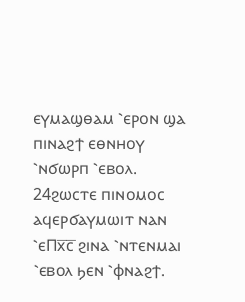ⲉⲩⲙⲁϣⲑⲁⲙ ⳿ⲉⲣⲟⲛ ϣⲁ ⲡⲓⲛⲁϩϯ ⲉⲑⲛⲏⲟⲩ ⳿ⲛϭⲱⲣⲡ ⳿ⲉⲃⲟⲗ.
24ϩⲱⲥⲧⲉ ⲡⲓⲛⲟⲙⲟⲥ ⲁϥⲉⲣϭⲁⲩⲙⲱⲓⲧ ⲛⲁⲛ ⳿ⲉⲠⲭ̅ⲥ̅ ϩⲓⲛⲁ ⳿ⲛⲧⲉⲛⲙⲁⲓ ⳿ⲉⲃⲟⲗ ϧⲉⲛ ⳿ⲫⲛⲁϩϯ.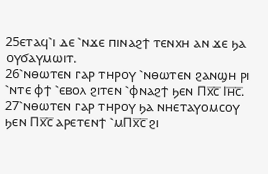25ⲉⲧⲁϥ⳿ⲓ ⲇⲉ ⳿ⲛϫⲉ ⲡⲓⲛⲁϩϯ ⲧⲉⲛⲭⲏ ⲁⲛ ϫⲉ ϧⲁ ⲟⲩϭⲁⲩⲙⲱⲓⲧ.
26⳿ⲛⲑⲱⲧⲉⲛ ⲅⲁⲣ ⲧⲏⲣⲟⲩ ⳿ⲛⲑⲱⲧⲉⲛ ϩⲁⲛϣⲏ ⲣⲓ ⳿ⲛⲧⲉ ⲫϯ ⳿ⲉⲃⲟⲗ ϩⲓⲧⲉⲛ ⳿ⲫⲛⲁϩϯ ϧⲉⲛ Ⲡⲭ̅ⲥ̅ Ⲓⲏ̅ⲥ̅.
27⳿ⲛⲑⲱⲧⲉⲛ ⲅⲁⲣ ⲧⲏⲣⲟⲩ ϧⲁ ⲛⲏⲉⲧⲁⲩⲟⲙⲥⲟⲩ ϧⲉⲛ Ⲡⲭ̅ⲥ̅ ⲁⲣⲉⲧⲉⲛϯ ⳿ⲙⲠⲭ̅ⲥ̅ ϩⲓ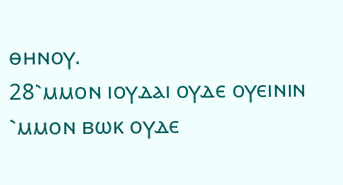ⲑⲏⲛⲟⲩ.
28⳿ⲙⲙⲟⲛ ⲓⲟⲩⲇⲁⲓ ⲟⲩⲇⲉ ⲟⲩⲉⲓⲛⲓⲛ ⳿ⲙⲙⲟⲛ ⲃⲱⲕ ⲟⲩⲇⲉ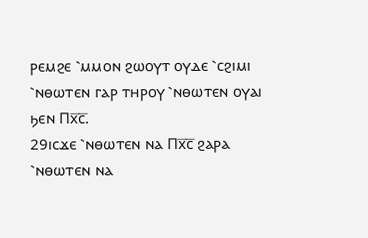ⲣⲉⲙϩⲉ ⳿ⲙⲙⲟⲛ ϩⲱⲟⲩⲧ ⲟⲩⲇⲉ ⳿ⲥϩⲓⲙⲓ ⳿ⲛⲑⲱⲧⲉⲛ ⲅⲁⲣ ⲧⲏⲣⲟⲩ ⳿ⲛⲑⲱⲧⲉⲛ ⲟⲩⲁⲓ ϧⲉⲛ Ⲡⲭ̅ⲥ̅.
29ⲓⲥϫⲉ ⳿ⲛⲑⲱⲧⲉⲛ ⲛⲁ Ⲡⲭ̅ⲥ̅ ϩⲁⲣⲁ ⳿ⲛⲑⲱⲧⲉⲛ ⲛⲁ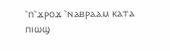⳿ⲡ⳿ϫⲣⲟϫ ⳿ⲛⲁⲃⲣⲁⲁⲙ ⲕⲁⲧⲁ ⲡⲓⲱϣ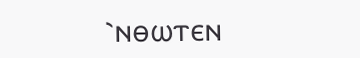⳿ⲛⲑⲱⲧⲉⲛ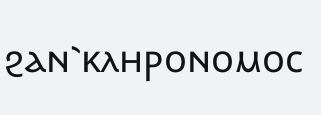ϩⲁⲛ⳿ⲕⲗⲏⲣⲟⲛⲟⲙⲟⲥ